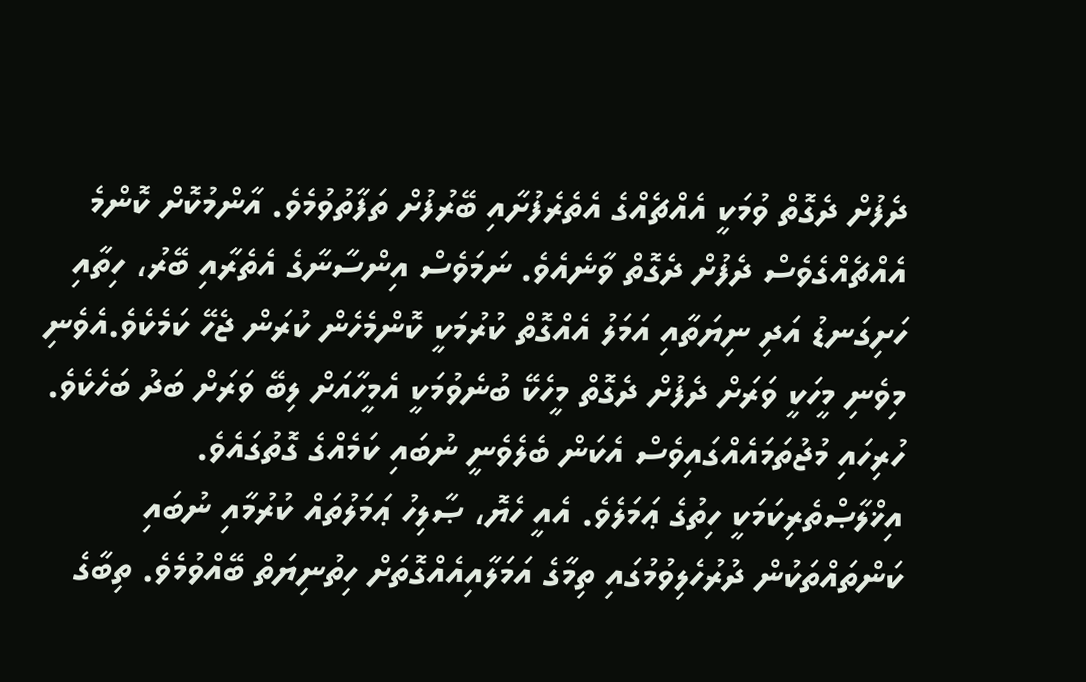ދެފުށް ދެގޮތް ވުމަކީ އެއްޗެއްގެ އެތެރެފުށާއި ބޭރުފުށް ތަފާތުވުމެވެ. އާންމުކޮށް ކޮންމެ އެއްޗެއްގެވެސް ދެފުށް ދެގޮތް ވާނެއެވެ. ނަމަވެސް އިންސާނާގެ އެތެރާއި ބޭރު، ހިތާއި ހަށިގަނޑު އަދި ނިޔަތާއި އަމަލު އެއްގޮތް ކުރުމަކީ ކޮންމެހެން ކުރަން ޖެހޭ ކަމެކެވެ.އެވެނި މިވެނި މީހަކީ ވަރަށް ދެފުށް ދެގޮތް މީހެކޭ ބުނެވުމަކީ އެމީހާއަށް ލިބޭ ވަރަށް ބަދު ބަހެކެވެ. ހުރިހައި މުޖުތަމައެއްގައިވެސް އެކަން ބެލެވެނީ ނުބައި ކަމެއްގެ ގޮތުގައެވެ.
އިޚްލާޞްތެރިކަމަކީ ހިތުގެ ޢަމަލެވެ. އެއީ ހެޔޮ، ޞާލިހު ޢަމަލުތައް ކުރުމާއި ނުބައި ކަންތައްތަކުން ދުރުހެލިވުމުގައި ތިމާގެ އަމަލާއިއެއްގޮތަށް ހިތުނިޔަތް ބޭއްވުމެވެ. ތިބާގެ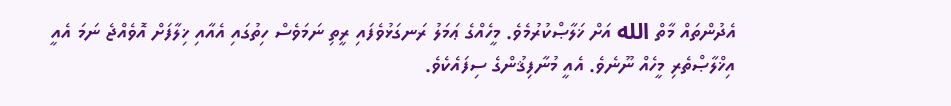އެދުންތައް މާތް الله އަށް ޚަލާޞްކުރުމެވެ. މީހެއްގެ ޢަމަލު ރަނގަޅުވެފައި ރީތި ނަމަވެސް ހިތުގައި އެއާއި ޚިލާފަށް އޮވެއްޖެ ނަމަ އެއީ އިޚްލާޞްތެރި މީހެއް ނޫނެވެ. އެއީ މުނާފިޤުންގެ ސިފައެކެވެ.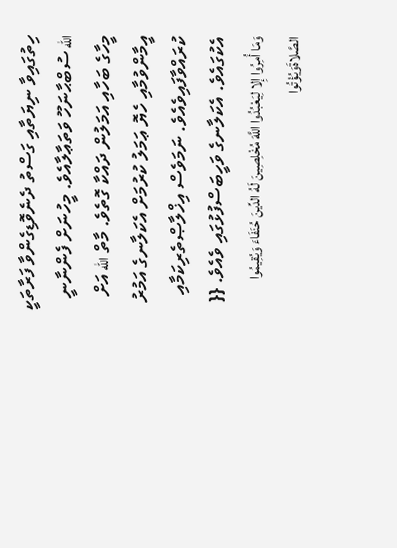ހިތުގައިވާ ނިޔަތާއި ގަސްތު ދެނެވޮޑިގެންވާ ފަރާތަކީ الله ސުބްޙާނަހޫ ވަތަޢާލާއެވެ. މީހުނަށް ފެންނާނީ މީހާގެ ބަހާއި އަމަލުން ދައްކާ ގޮތެވެ. މާތް الله އަށް އީމާންވުމާއި ހެޔޮ ޢަމަލު ކުރުމަށް އެކަލާނގެ އަމުރު ކުރައްވާފައިވެއެވެ. ނަމަވެސް އިޚްލާޞްތެރިކަމާއި އެކުގައެވެ. އެކަލާނގެ ވަހީބަސްފުޅުގައި ވެއެވެ. {{ وَمَا أُمِرُوا إِلا لِيَعْبُدُوا اللَّهَ مُخْلِصِينَ لَهُ الدِّينَ حُنَفَاءَ وَيُقِيمُوا الصَّلاةَوَيُؤْتُوا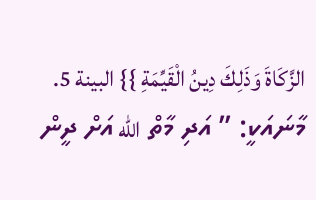الزَّكَاةَ وَذَلِكَ دِينُ الْقَيِّمَةِ }} البينة 5. މާނައަކީ: ” އަދި މާތް الله އަށް ދީން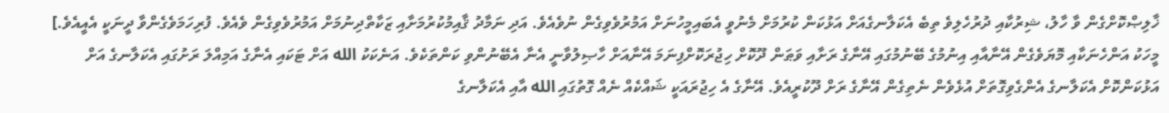ޚާލިޞްކޮށްގެން ވާ ހާލު، ޝިރުކާއި ދުރުހެލިވެ ތިބެ އެކަލާނގެއަށް އަޅުކަން ކުރުމަށް މެނުވީ އެބައިމީހުނަށް އަމުރުވެވިގެން ނުވެއެވެ. އަދި ނަމާދު ޤާއިމުކުރުމަށާއި ޒަކާތްދިނުމަށް އަމުރުވެވިގެން ވެއެވެ. ފުރިހަމަވެގެންވާ ދީނަކީ އެއީއެވެ.]
މީހަކު އަންހެނަކާއި މޮޔަވެގެން އޭނާއާއި އިނުމުގެ ބޭނުމުގައި އޭނާގެ ރަށާއި ވަޠަން ދޫކޮށް ހިޖުރަކޮށްފިނަމަ އޭނާއަށް ހާޞިލުވާނީ އެނާ އެބޭނުންވި ކަންތަކެވެ. އަނެކަކު الله އަށް ޓަކައި އެނާގެ އަމިއްލަ ރަށުގައި އެކަލާނގެ އަށް އަޅުކަންކޮށް އެކަލާނގެ އެންގެވިގޮތަށް އުޅެވެން ނެތިގެން އޭނާގެ ރަށް ދޫކުރީއެވެ. އޭނާގެ އެ ހިޖުރައަކީ ޝައްކެއް ނެއް ގޮތުގައި الله އާއި އެކަލާނގެ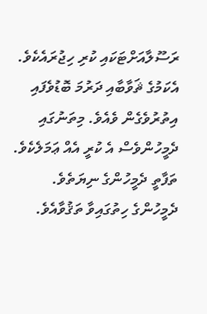ރަސޫލާއަށްޓަކައި ކުރި ހިޖުރައެކެވެ. އެކަމުގެ ޘަވާބާއި ދަރުމަ ބޮޑުވެފައި އިތުރުވެގެން ވެއެވެ. މިތަނުގައި ދެމީހުންވެސް އެ ކުރީ އެއް ޢަމަލެކެވެ. ތަފާތީ ދެމީހުންގެ ނިޔަތެވެ. ދެމީހުންގެ ހިތުގައިވާ ތަޤުވާއެވެ.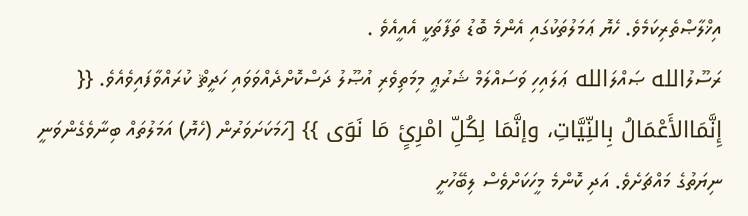އިޚްލާޞްތެރިކަމެވެ. ހެޔޮ ޢަމަލުތަކުގައި އެންމެ ބޮޑު ތަފާތަކީ އެއީއެވެ .
ރަސޫލުالله ޞައްލަالله ޢަލައިހި ވަސައްލަމް ޝަރުޢީ މިމަތިވެރި އުޞޫލު ދަސްކޮށްދެއްވަވައި ހަދީޘް ކުރައްވާފައިވެއެވެ. {{ إِنَّمَاالأَعْمَالُ بِالنِّيَّاتِ، وإنَّمَا لِكُلِّ امْرِئٍ مَا نَوَى }} [ހަމަކަށަވަރުން (ހެޔޮ) އަމަލުތައް ބިނާވެގެންވަނީ ނިޔަތުގެ މައްޗަށެވެ. އަދި ކޮންމެ މީހަކަށްވެސް ލިބޭހުށީ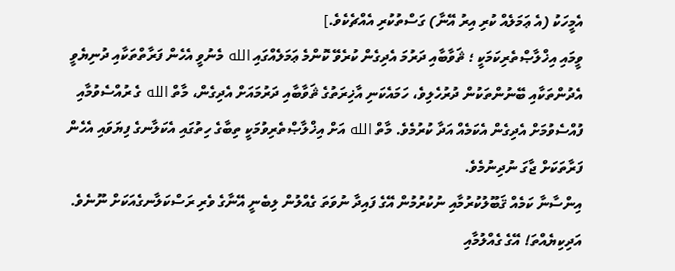އެމީހަކު (އެ ޢަމަލެއް ކުރި އިރު އޭނާ) ގަސްތުކުރި އެއްޗެކެވެ.]
ވީމައި އިޚްލާޞްތެރިކަމަކީ ؛ ޘަވާބާއި ދަރުމަ އެދިގެން ކުރެވޭ ކޮންމެ ޢަމަލެއްގައި الله މެނުވީ އެހެން ފަރާތްތަކާއި ދުނިޔެވީ އެދުންތަކާއި ބޭނުންތަކުން ދުރުހެލިވެ، ހަމައެކަނި އާޚިރަތުގެ ޘަވާބާއި ދަރުމައަށް އެދިގެން، މާތް الله ގެ ރުއްސެވުމާއި ފުއްސެވުމަށް އެދިގެން އެކަމެއް އަދާ ކުރުމެވެ. މާތް الله އަށް އިޚްލާޞްތެރިވުމަކީ ތިބާގެ ހިތުގައި އެކަލާނގެ ފިޔަވައި އެހެން ފަރާތަކަށް ޖާގަ ނުދިނުމެވެ.
އިންސާނާ ކަމެއް ޤަބޫލުކުރުމާއި ނުކުރުމުން އޭގެ ފައިދާ ނުވަތަ ގެއްލުން ލިބެނީ އޭނާގެ ވެރި ރަސްކަލާނގެއަކަށް ނޫނެވެ. އަދިކިޔެއްތަ! އޭގެ ގެއްލުމާއި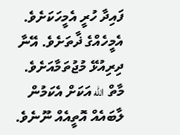ފައިދާ ހުރީ އެމީހަކަށެވެ. އެމީހެއްގެ ޛާތަށެވެ. އޭނާ ދިރިއުޅޭ މުޖުތަމާއަށެވެ. މާތް الله އަކަށް އެކަމުން ލާބައެއް އޮތީއެއް ނޫނެވެ.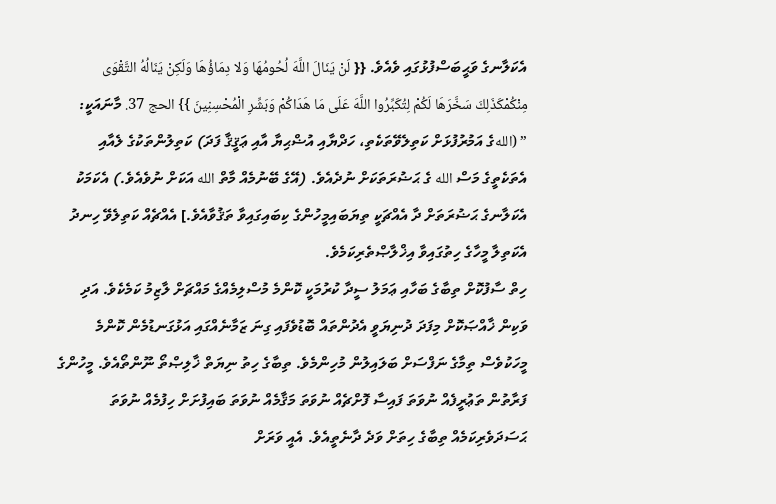އެކަލާނގެ ވަޙީބަސްފުޅުގައި ވެއެވެ. {{ لَنْ يَنَالَ اللَّهَ لُحُومُهَا وَلا دِمَاؤُهَا وَلَكِنْ يَنَالُهُ التَّقْوَى مِنْكُمْكَذَلِكَ سَخَّرَهَا لَكُمْ لِتُكَبِّرُوا اللَّهَ عَلَى مَا هَدَاكُمْ وَبَشِّرِ الْمُحْسِنِينَ }} الحج 37. މާނައަކީ: ” (اللهގެ އަމުރުފުޅަށް ކަތިލެވޭތަކެތި، ހަދްޔާއި އުޟްޙިޔާ އާއި ޢަޤީޤާ ފަދަ) ކަތިލުންތަކުގެ ލެއާއި އެތަކެތީގެ މަސް الله ގެ ޙަޟުރަތަކަށް ނުދެއެވެ. (އޭގެ ބޭނުމެއް މާތް الله އަކަށް ނުވެއެވެ.) އެކަމަކު އެކަލާނގެ ޙަޟުރަތަށް ދާ އެއްޗަކީ ތިޔަބައިމީހުންގެ ކިބައިގައިވާ ތަޤުވާއެވެ.] އެއްޗެއް ކަތިލެވޭ ހިނދު އެކަތިލާ މީހާގެ ހިތުގައިވާ އިޚްލާޞްތެރިކަމެވެ.
ހިތް ސާފުކޮށް ތިބާގެ ބަހާއި ޢަމަލު ސީދާ ކުރުމަކީ ކޮންމެ މުސްލިމެއްގެ މައްޗަށް ލާޒިމު ކަމެކެވެ. އަދި ވަކިން ޚާއްޞަކޮށް މިފަދަ ދުނިޔަވީ އެދުންތައް ބޮޑުވެފައި ގިނަ ޒަމާނެއްގައި އަޅުގަނޑުމެން ކޮންމެ މީހަކުވެސް ތިމާގެ ނަފްސަށް ބަލައިލުން މުހިންމެވެ. ތިބާގެ ހިތު ނިޔަތް ޚާލިޞްތޯ ނޫންތޯއެވެ. މީހުންގެ ފަރާތުން ތަޢުރީފެއް ނުވަތަ ފައިސާ ފޮށްޗެއް ނުވަތަ މަޤާމެއް ނުވަތަ ބައިފުށަށް ހިފުމެއް ނުވަތަ ޙަސަދަވެރިކަމެއް ތިބާގެ ހިތަށް ވަދެ ދާނެތީއެވެ. އެއީ ވަރަށް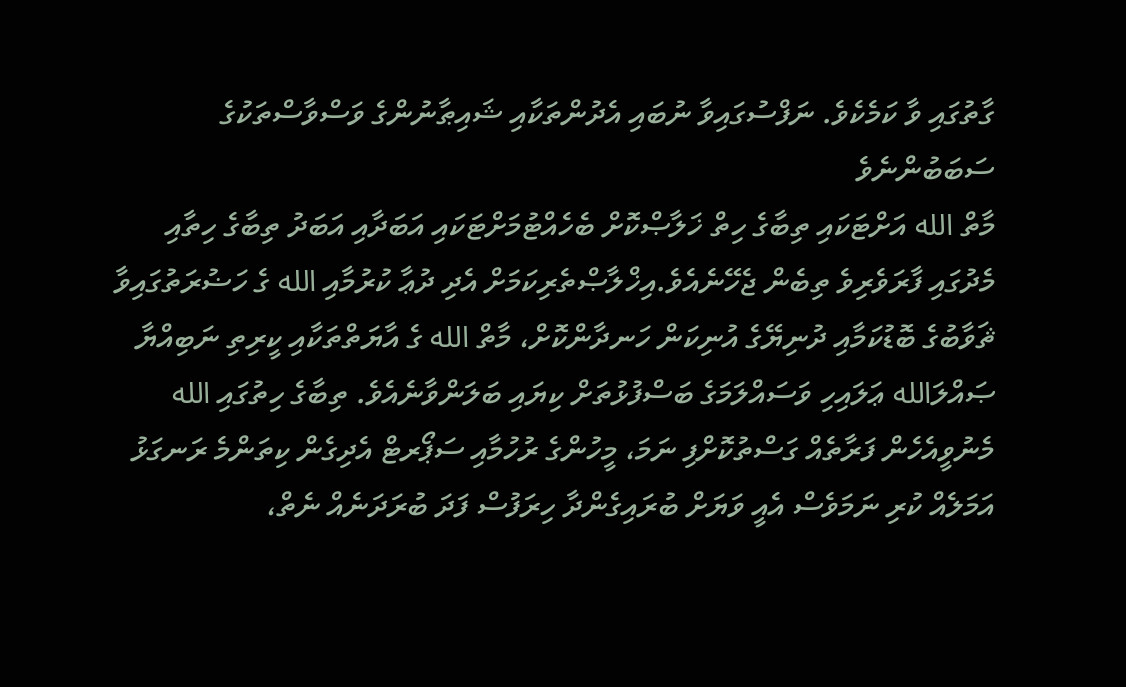ގާތުގައި ވާ ކަމެކެވެ. ނަފްސުގައިވާ ނުބައި އެދުންތަކާއި ޝައިޠާނުންގެ ވަސްވާސްތަކުގެ ސަބަބުންނެވެ
މާތް الله އަށްޓަކައި ތިބާގެ ހިތް ޚަލާޞްކޮށް ބެހެއްޓުމަށްޓަކައި އަބަދާއި އަބަދު ތިބާގެ ހިތާއި މެދުގައި ފާރަވެރިވެ ތިބެން ޖެހޭނެއެވެ.އިޚްލާޞްތެރިކަމަށް އެދި ދުޢާ ކުރުމާއި الله ގެ ހަޟުރަތުގައިވާ ޘަވާބުގެ ބޮޑުކަމާއި ދުނިޔޭގެ އުނިކަން ހަނދާންކޮށް، މާތް الله ގެ އާޔަތްތަކާއި ކީރިތި ނަބިއްޔާ ޞައްލަالله ޢަލައިހި ވަސައްލަމަގެ ބަސްފުޅުތަށް ކިޔައި ބަލަންވާނެއެވެ. ތިބާގެ ހިތުގައި الله މެނުވީއެހެން ފަރާތެއް ގަސްތުކޮށްފި ނަމަ، މީހުންގެ ރުހުމާއި ސަޕޯރޓް އެދިގެން ކިތަންމެ ރަނގަޅު އަމަލެއް ކުރި ނަމަވެސް އެއީ ވަޔަށް ބުރައިގެންދާ ހިރަފުސް ފަދަ ބުރަދަނެއް ނެތް،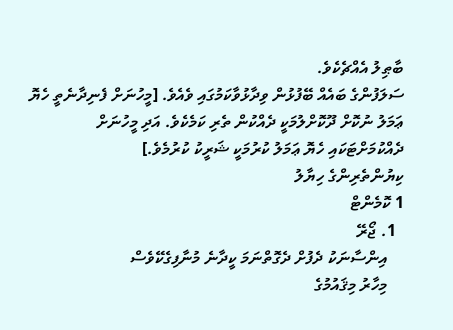ބާޠިލު އެއްޗެކެވެ.
ސަލަފުންގެ ބައެއް ބޭފުޅުން ވިދާޅުވާކަމުގައި ވެއެވެ. [މީހުނަށް ފެނިދާނެތީ ހެޔޮ ޢަމަލު ނުކޮށް ދޫކޮށްލުމަކީ ދެއްކުން ތެރި ކަމެކެވެ. އަދި މީހުނަށް ދެއްކުމަށްޓަކައި ހެޔޮ ޢަމަލު ކުރުމަކީ ޝަރީކު ކުރުމެވެ.]
ކިޔުންތެރިންގެ ހިޔާލު
1 ކޮމެންޓް
  1. ޖޯރޭ
    އިންސާނަކު ދެފުށް ދެގޮތްނަމަ ކީދާނެ މުނާފިގެކޭވެސް
    މިހާރު މިޤައުމުގެ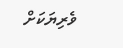ވެރިޔަކަށް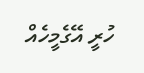ހުރީ އޭގެމީހެއް